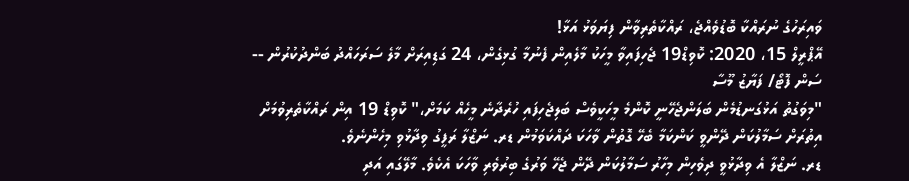ވައިރަހުގެ ނުރައްކާ ބޮޑުވެއްޖެ، ރައްކާތެރިވާން ފިޔަވަޅު އަޅާ!
އޭޕްރީލް 15، 2020: ކޮވިޑް19 ޖެހިފައިވާ މީހަކު މާލެއިން ފެނުމާ ގުޅިގެން، 24 ގަޑިއިރަށް މާލެ ސަރަހައްދު ބަންދުކުރުން -- ސަން ފޮޓޯ/ ފަޔާޒު މޫސާ
"މިވަގުތު އަޅުގަނޑުމެން ބަލަންޖެހޭނީ ކޮންމެ މީހަކީވެސް ބަލިޖެހިފައި ހުރެދާނެ މީހެއް ކަމަށް،" ކޮވިޑް 19 އިން ރައްކާތެރިވުމަށް އިތުރަށް ސަމާލުކަން ދޭންވީ ކަންކަމާ ބެހޭ ގޮތުން ވާހަކަ ދައްކަވަމުން ޑރ. ނަޒްލާ ރަފީގު ވިދާޅުވި މިހެންނެވެ.
ޑރ. ނަޒްލާ އެ ވިދާޅުވީ ދިވެހިން މިހާރު ސަމާލުކަން ދޭން ޖެހޭ ވަރުގެ ބިރުވެރި ވާހަކަ އެކެވެ. މާލޭގައި އަދި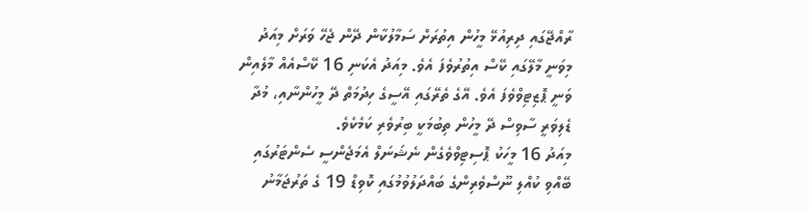ރާއްޖޭގައި ދިރިއުޅޭ މީހުން އިތުރަށް ސަމާލުކާން ދޭން ޖެހޭ ވަރަށް މިއަދު މިވަނީ މާލޭގައި ކޭސް އިތުރުވެފަ އެވެ. މިއަދު އެކަނި 16 ކޭސްއެއް މާލެއިން ވަނީ ޕޮޒިޓިވްވެފަ އެވެ. އޭގެ ތެރޭގައި އޭސީގެ ހިދުމަތް ދޭ މީހުންނާއި، މުދާ ޑެލިވަރީ ސާވިސް ދޭ މީހުން ތިބުމަކީ ބިރުވެރި ކަމެކެވެ.
މިއަދު 16 މީހަކު ޕޮސިޓިވްވެގެން ނެޝަނަލް އެމަޖެންސީ ސެންޓަރުގައި ބޭއްވި ކުއްލި ނޫސްވެރިންގެ ބައްދަލުވުމުގައި ކޮވިޑް 19 ގެ ތަރުޖަމާނު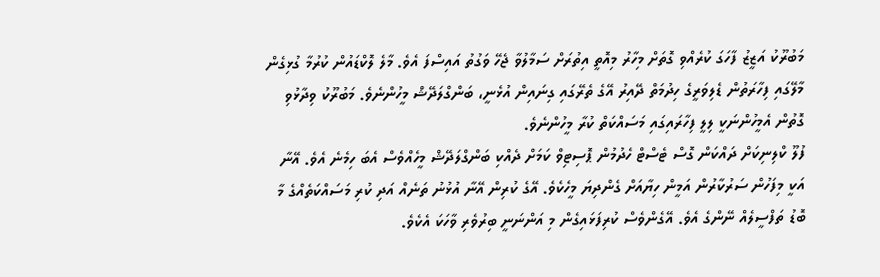މަބުރޫކު އަޒީޒު ފާހަގަ ކުރެއްވި ގޮތަށް މިހާރު މިއޮތީ އިތުރަށް ސަމާލުވާ ޖެހޭ ވަގުތު އައިސްފަ އެވެ. މާލެ ލޮކްޑައުން ކުރުމާ ގުޅިގެން މާލޭގައި ފިހާރަތުން ޑެލިވަރީގެ ހިދުމަތް ދޭއިރު އޭގެ ތެރޭގައި ގިނައިން އުޅެނީ، ބަންގްލަދޭޝް މީހުންނެވެ. މަބުރޫކު ވިދާޅުވި ގޮތުން އެމީހުންނަކީ ލިލީ ފިހާރައިގައި މަސައްކަތް ކުރާ މީހުންނެވެ.
ފުލޫ ކްލިނިކަށް ދައްކަން ގޮސް ޓެސްޓް ހެދުމުން ޕޮސިޓިވް ކަމަށް ދެއްކި ބަންގްލަދޭޝް މީހެއްވެސް އެބަ ހިމެނެ އެވެ. އޭނާ އަކީ މިފަހުން ސަރުކާރުން އަމީން ހިޔާއަށް ގެންދިޔަ މީހެކެވެ. އޭގެ ކުރިން އޭނާ އުޅުނު ތަނެއް އަދި ކުރި މަސައްކަތެއްގެ މާ ބޮޑު ތަފްސީލެއް ނޭންގެ އެވެ. އޭގެންވެސް ކުރިފަޅައިގެން މި އަންނަނީ ބިރުވެރި ވާހަކަ އެކެވެ.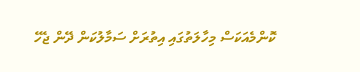ކޮންމެއަކަސް މިހާލަތުގައި އިތުރަށް ސަމާލުކަން ދޭން ޖެހޭ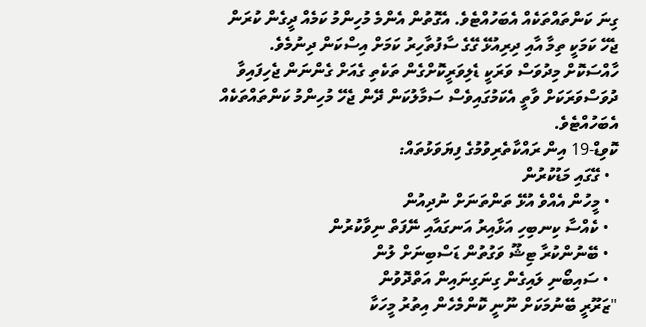ގިނަ ކަންތައްތަކެއް އެބަހުއްޓެވެ. އެގޮތުން އެންމެ މުހިންމު ކަމެއް ދީގެން ކުރަން ޖެހޭ ކަމަކީ ތިމާ އާއި ދިރިއުޅޭ ގޭގެ ސާފުތާހިރު ކަމަށް އިސްކަން ދިނުމެވެ. ހާއްސަކޮށް މިދުވަސް ވަރަކީ ޑެލިވަރީކޮށްގެން ތަކެތި ގެއަށް ގެންނަން ޖެހިފައިވާ ދުވަސްވަރަކަށް ވާތީ އެކަމުގައިވެސް ސަމާލުކަން ދޭން ޖެހޭ މުހިންމު ކަންތައްތަކެއް އެބަހުއްޓެވެ.
ކޮވިޑް-19 އިން ރައްކާތެރިވުމުގެ ފިޔަވަޅުތައް:
  • ގޭގައި މަޑުކުރުން
  • މީހުން އެއްވެ އުޅޭ ތަންތަނަށް ނުދިއުން
  • ކެއްސާ ކިނބިހި އަޅާއިރު އަނގައާއި ނޭފަތް ނިވާކުރުން
  • ބޭނުންކުރާ ޓިޝޫ ވަގުތުން ޑަސްބިނަށް ލުން
  • ސައިބޯނި ލައިގެން ގިނަގިނައިން އަތްދޮވުން
"ޒަރޫރީ ބޭނުމަކަށް ނޫނީ ކޮންމެހެން އިތުރު މީހަކާ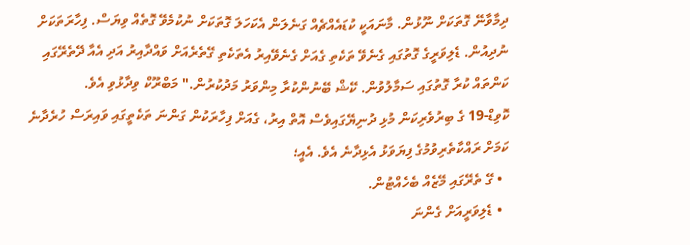ދިމާވާނޭ ގޮތަކަށް ނޫޅުން. މާނައަކީ ކުޑައެއްޗެއް ގަނެލަން އެކަހަލަ ގޮތަކަށް ނުކުމެވޭ ގޮތެއް ވިޔަސް. ފިހާރަތަކަށް ނުދިއުން. ޑެލިވަރީގެ ގޮތުގައި ގެނެވޭ ތަކެތި ގެއަށް ގެނެވޭއިރު އެތަކެތި ގޭތެރެއަށް ވައްދާއިރު އަދި އެއާ ދޭތެރޭގައި ކަންތައް ކުރާ ގޮތުގައި ސަމާލުވުން. ކޭޝް ބޭނުންކުރާ މިންވަރު މަދުކުރުން." މަބްރޫކް ވިދާޅުވި އެވެ.
ކޮވިޑް-19 ގެ ބިރުވެރިކަން މުޅި ދުނިޔޭގައިވެސް އޮތް އިރު، ގެއަށް ފިހާރަކުން ގަންނަ ތަކެތީގައި ވައިރަސް ހުރެދާނެ ކަމަށް ރައްކާތެރިވުމުގެ ފިޔަވަޅު އެޅިދާނެ އެވެ. އެއީ؛
  • ގޭ ތެރޭގައި މޭޒެއް ބެހެއްޓުން.
  • ޑެލިވަރީއަށް ގެންނަ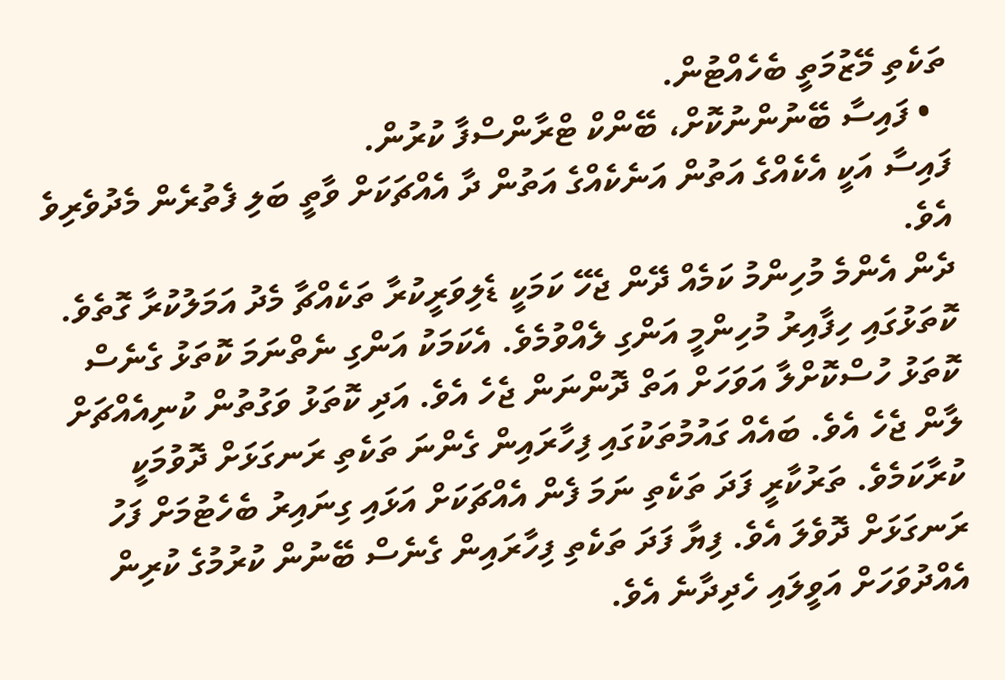ތަކެތި މޭޒުމަތީ ބެހެއްޓުން.
  • ފައިސާ ބޭނުންނުކޮށް، ބޭންކް ޓްރާންސްފާ ކުރުން.
ފައިސާ އަކީ އެކެއްގެ އަތުން އަނެކެއްގެ އަތުން ދާ އެއްޗަކަށް ވާތީ ބަލި ފެތުރެން މެދުވެރިވެ އެވެ.
ދެން އެންމެ މުހިންމު ކަމެއް ދޭން ޖެހޭ ކަމަކީ ޑެލިވަރީކުރާ ތަކެއްޗާ މެދު އަމަލުކުރާ ގޮތެވެ. ކޮތަޅުގައި ހިފާއިރު މުހިންމީ އަންގި ލެއްވުމެވެ. އެކަމަކު އަންގި ނެތްނަމަ ކޮތަޅު ގެނެސް ކޮތަޅު ހުސްކޮށްލާ އަވަހަށް އަތް ދޮންނަން ޖެހެ އެވެ. އަދި ކޮތަޅު ވަގުތުން ކުނިއެއްޗަށް ލާން ޖެހެ އެވެ. ބައެއް ގައުމުތަކުގައި ފިހާރައިން ގެންނަ ތަކެތި ރަނގަޅަށް ދޮވުމަކީ ކުރާކަމެވެ. ތަރުކާރީ ފަދަ ތަކެތި ނަމަ ފެން އެއްޗަކަށް އަޅައި ގިނައިރު ބެހެޓުމަށް ފަހު ރަނގަޅަށް ދޮވެލަ އެވެ. ފިޔާ ފަދަ ތަކެތި ފިހާރައިން ގެނެސް ބޭނުން ކުރުމުގެ ކުރިން އެއްދުވަހަށް އަވީލައި ހެދިދާނެ އެވެ.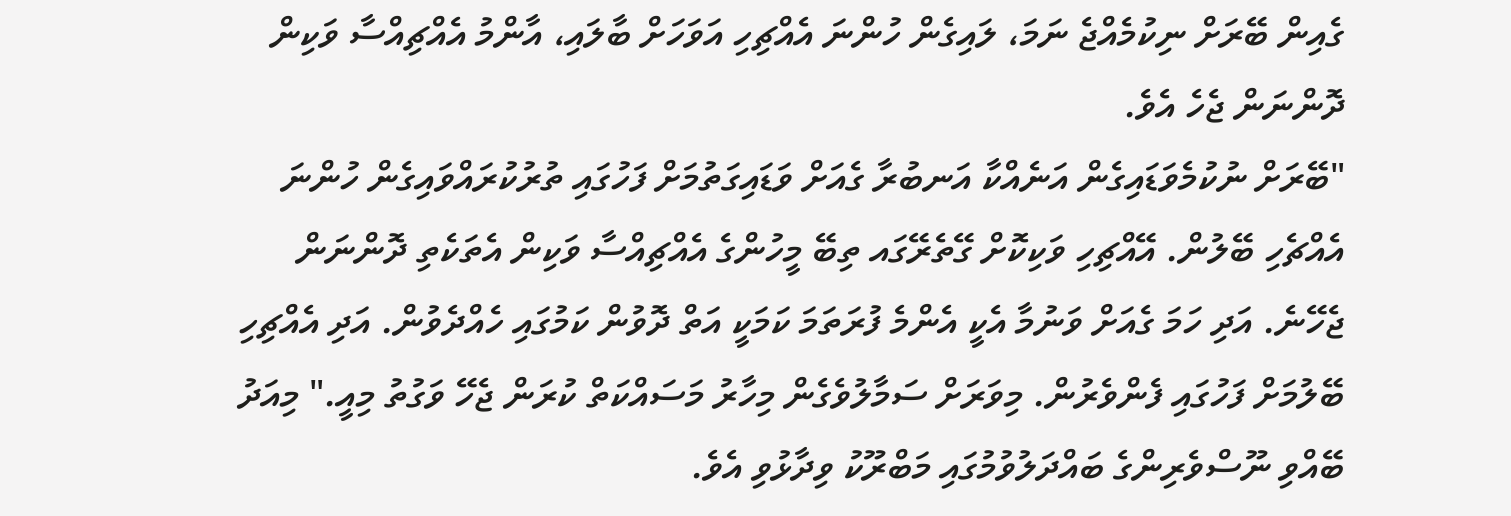ގެއިން ބޭރަށް ނިކުމެއްޖެ ނަމަ، ލައިގެން ހުންނަ އެއްޗިހި އަވަހަށް ބާލައި، އާންމު އެއްޗިއްސާ ވަކިން ދޮންނަން ޖެހެ އެވެ.
"ބޭރަށް ނުކުމެވަޑައިގެން އަނެއްކާ އަނބުރާ ގެއަށް ވަޑައިގަތުމަށް ފަހުގައި ތުރުކުރައްވައިގެން ހުންނަ އެއްޗެހި ބޭލުން. އޭއްޗިހި ވަކިކޮށް ގޭތެރޭގައ ތިބޭ މީހުންގެ އެއްޗިއްސާ ވަކިން އެތަކެތި ދޮންނަން ޖެހޭނެ. އަދި ހަމަ ގެއަށް ވަނުމާ އެކީ އެންމެ ފުރަތަމަ ކަމަކީ އަތް ދޮވުން ކަމުގައި ހެއްދެވުން. އަދި އެއްޗިހި ބޭލުމަށް ފަހުގައި ފެންވެރުން. މިވަރަށް ސަމާލުވެގެން މިހާރު މަސައްކަތް ކުރަން ޖެހޭ ވަގުތު މިއީ." މިއަދު ބޭއްވި ނޫސްވެރިންގެ ބައްދަލުވުމުގައި މަބްރޫކު ވިދާޅުވި އެވެ.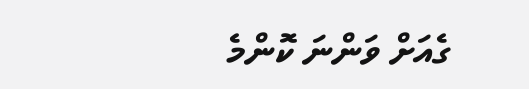ގެއަށް ވަންނަ ކޮންމެ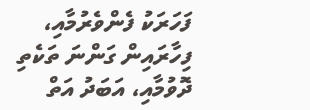ފަހަރަކު ފެންވެރުމާއި، ފިހާރައިން ގަންނަ ތަކެތި ދޮވުމާއި، އަބަދު އަތް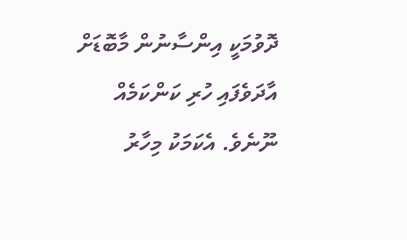ދޮވުމަކީ އިންސާނުން މާބޮޑަށް އާދަވެފައި ހުރި ކަންކަމެއް ނޫނެވެ. އެކަމަކު މިހާރު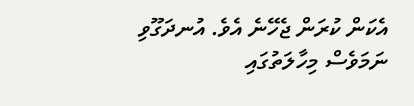އެކަން ކުރަން ޖެހޭނެ އެވެ. އުނދަގޫވި ނަމަވެސް މިހާލަތުގައި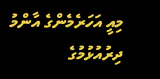މިއީ އަހަރެމެންގެ އާންމު ދިރުއުޅުމުގެ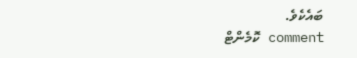ބައެކެވެ.
comment ކޮމެންޓް